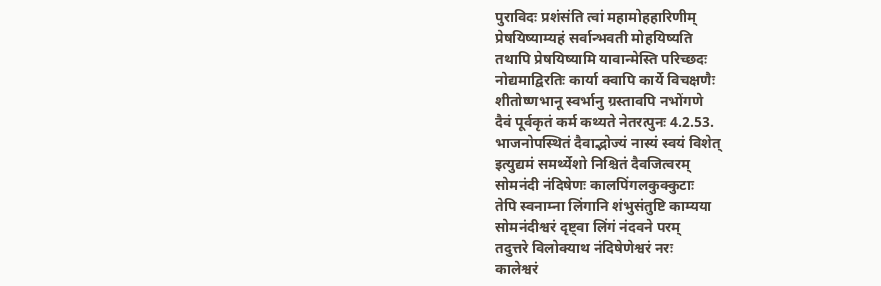पुराविदः प्रशंसंति त्वां महामोहहारिणीम्
प्रेषयिष्याम्यहं सर्वान्भवती मोहयिष्यति
तथापि प्रेषयिष्यामि यावान्मेस्ति परिच्छदः
नोद्यमाद्विरतिः कार्या क्वापि कार्ये विचक्षणैः
शीतोष्णभानू स्वर्भानु ग्रस्तावपि नभोंगणे
दैवं पूर्वकृतं कर्म कथ्यते नेतरत्पुनः 4.2.53.
भाजनोपस्थितं दैवाद्भोज्यं नास्यं स्वयं विशेत्
इत्युद्यमं समर्थ्येशो निश्चितं दैवजित्वरम्
सोमनंदी नंदिषेणः कालपिंगलकुक्कुटाः
तेपि स्वनाम्ना लिंगानि शंभुसंतुष्टि काम्यया
सोमनंदीश्वरं दृष्ट्वा लिंगं नंदवने परम्
तदुत्तरे विलोक्याथ नंदिषेणेश्वरं नरः
कालेश्वरं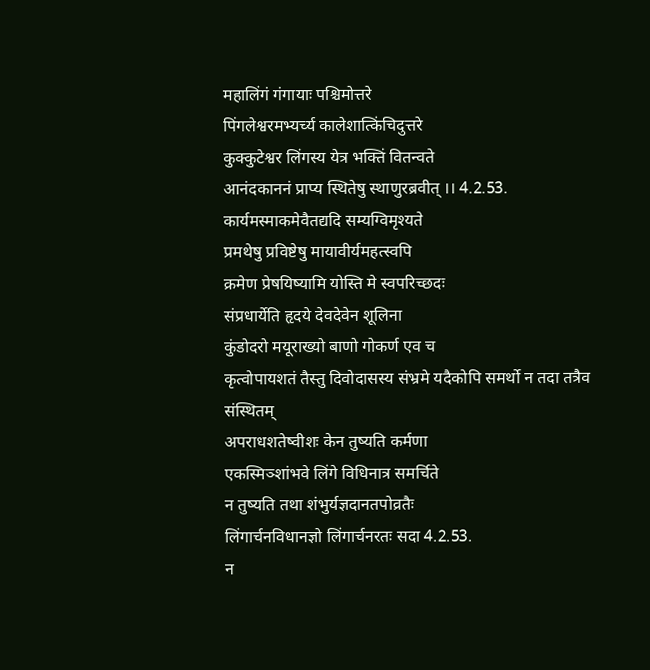महालिंगं गंगायाः पश्चिमोत्तरे
पिंगलेश्वरमभ्यर्च्य कालेशात्किंचिदुत्तरे
कुक्कुटेश्वर लिंगस्य येत्र भक्तिं वितन्वते
आनंदकाननं प्राप्य स्थितेषु स्थाणुरब्रवीत् ।। 4.2.53.
कार्यमस्माकमेवैतद्यदि सम्यग्विमृश्यते
प्रमथेषु प्रविष्टेषु मायावीर्यमहत्स्वपि
क्रमेण प्रेषयिष्यामि योस्ति मे स्वपरिच्छदः
संप्रधार्येति हृदये देवदेवेन शूलिना
कुंडोदरो मयूराख्यो बाणो गोकर्ण एव च
कृत्वोपायशतं तैस्तु दिवोदासस्य संभ्रमे यदैकोपि समर्थो न तदा तत्रैव संस्थितम्
अपराधशतेष्वीशः केन तुष्यति कर्मणा
एकस्मिञ्शांभवे लिंगे विधिनात्र समर्चिते
न तुष्यति तथा शंभुर्यज्ञदानतपोव्रतैः
लिंगार्चनविधानज्ञो लिंगार्चनरतः सदा 4.2.53.
न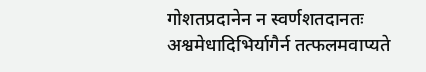गोशतप्रदानेन न स्वर्णशतदानतः
अश्वमेधादिभिर्यागैर्न तत्फलमवाप्यते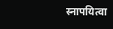स्नापयित्वा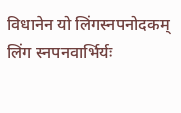विधानेन यो लिंगस्नपनोदकम्
लिंग स्नपनवार्भिर्यः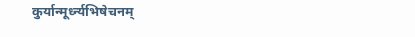कुर्यान्मूर्ध्न्यभिषेचनम्